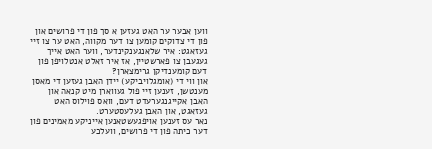ווען אבער ער האט געזען א סך פון די פרושים און פון די צדוקים קומען צו דער מקווה, האט ער צו זיי געזאגט: איר שלאנגענקינדער, ווער האט אייך געגעבן צו פארשטיין, אז איר זאלט אנטלויפן פון דעם קומענדיקן גרימצארן?
און ווי די (אומגלויביקע) יידן האבן געזען די מאסן מענטשן, זענען זיי פול געווארן מיט קנאה און האבן אקייגנגערעדט דעם, וואס פוילוס האט געזאגט, און האבן געלעסטערט.
נאר עס זענען אויפגעשטאנען אייניקע מאמינים פון דער כיתה פון די פרושים, וועלכע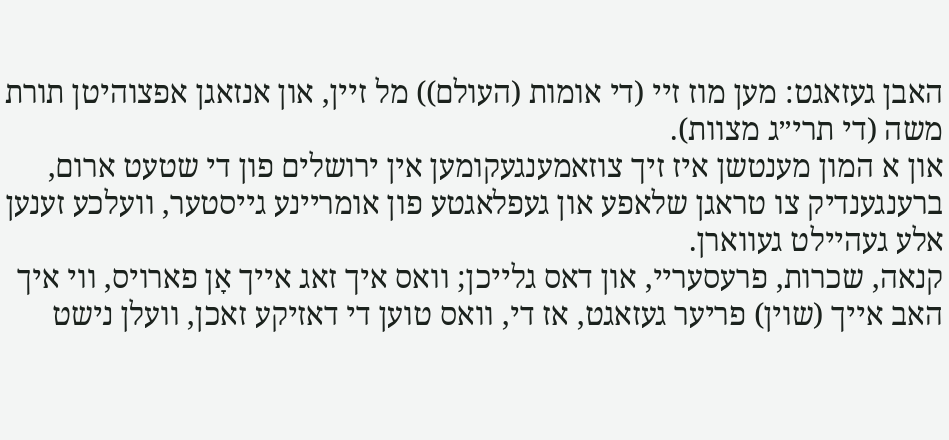האבן געזאגט: מען מוז זיי (די אומות (העולם)) מל זיין, און אנזאגן אפצוהיטן תורת משה (די תרי״ג מצוות).
און א המון מענטשן איז זיך צוזאמענגעקומען אין ירושלים פון די שטעט ארום, ברענגענדיק צו טראגן שלאפע און געפלאגטע פון אומריינע גייסטער, וועלכע זענען אלע געהיילט געווארן.
קנאה, שכרות, פרעסעריי, און דאס גלייכן; וואס איך זאג אייך אָן פארויס, ווי איך האב אייך (שוין) פריער געזאגט, אז די, וואס טוען די דאזיקע זאכן, וועלן נישט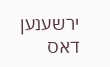ירשענען דאס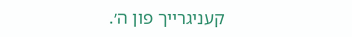קעניגרייך פון ה׳.